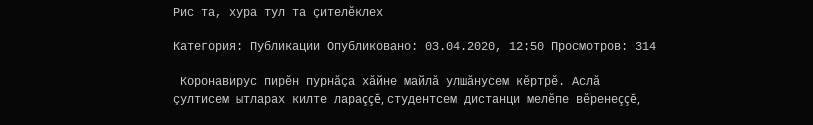Рис та, хура тул та çителĕклех

Категория: Публикации Опубликовано: 03.04.2020, 12:50 Просмотров: 314

 Коронавирус пирĕн пурнăçа хăйне майлă улшăнусем кĕртрĕ. Аслă çултисем ытларах килте лараççĕ, студентсем дистанци мелĕпе вĕренеççĕ,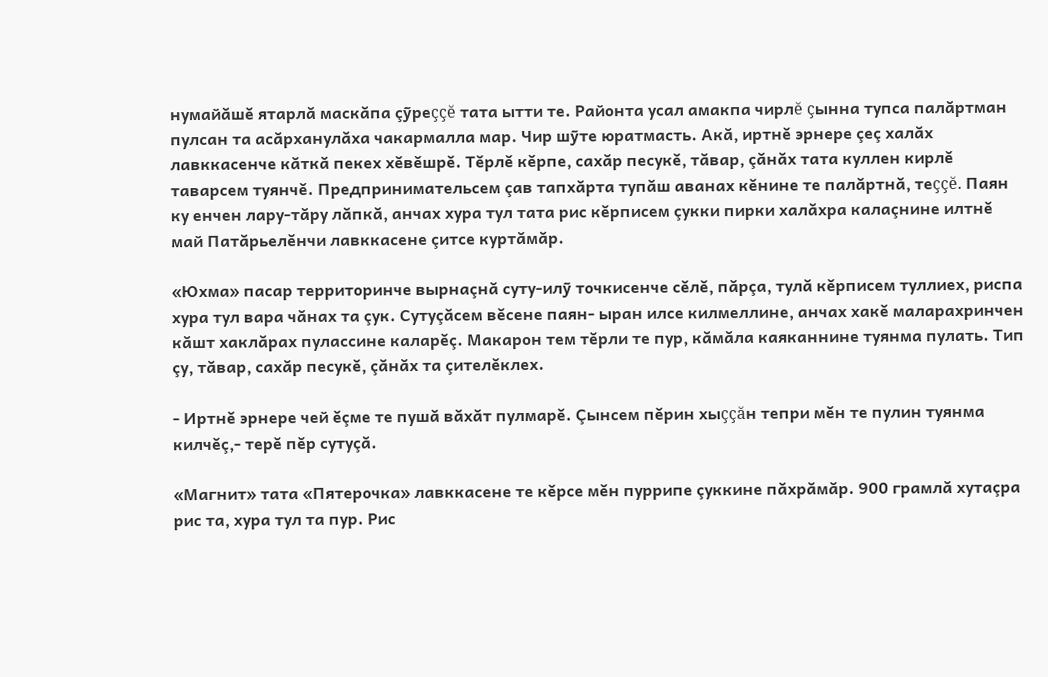нумайăшĕ ятарлă маскăпа çỹреççĕ тата ытти те. Районта усал амакпа чирлĕ çынна тупса палăртман пулсан та асăрханулăха чакармалла мар. Чир шỹте юратмасть. Акă, иртнĕ эрнере çеç халăх лавккасенче кăткă пекех хĕвĕшрĕ. Тĕрлĕ кĕрпе, сахăр песукĕ, тăвар, çăнăх тата куллен кирлĕ таварсем туянчĕ. Предпринимательсем çав тапхăрта тупăш аванах кĕнине те палăртнă, теççĕ. Паян ку енчен лару-тăру лăпкă, анчах хура тул тата рис кĕрписем çукки пирки халăхра калаçнине илтнĕ май Патăрьелĕнчи лавккасене çитсе куртăмăр.

«Юхма» пасар территоринче вырнаçнă суту-илỹ точкисенче сĕлĕ, пăрçа, тулă кĕрписем туллиех, риспа хура тул вара чăнах та çук. Сутуçăсем вĕсене паян- ыран илсе килмеллине, анчах хакĕ маларахринчен кăшт хаклăрах пулассине каларĕç. Макарон тем тĕрли те пур, кăмăла каяканнине туянма пулать. Тип çу, тăвар, сахăр песукĕ, çăнăх та çителĕклех.

- Иртнĕ эрнере чей ĕçме те пушă вăхăт пулмарĕ. Çынсем пĕрин хыççăн тепри мĕн те пулин туянма килчĕç,- терĕ пĕр сутуçă.

«Магнит» тата «Пятерочка» лавккасене те кĕрсе мĕн пуррипе çуккине пăхрăмăр. 900 грамлă хутаçра рис та, хура тул та пур. Рис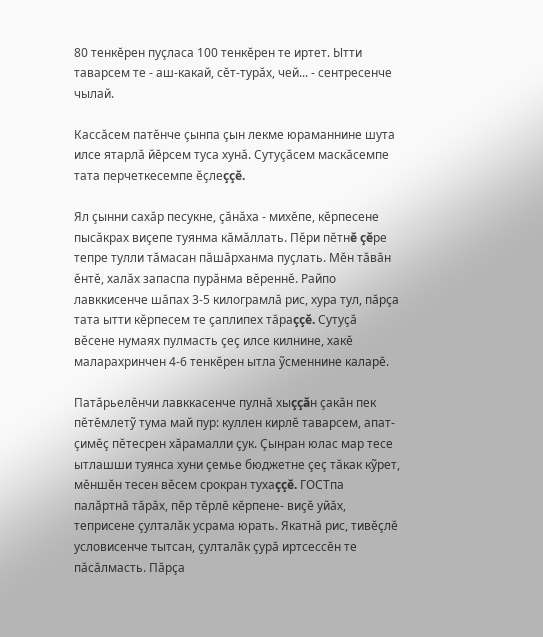80 тенкĕрен пуçласа 100 тенкĕрен те иртет. Ытти таварсем те - аш-какай, сĕт-турăх, чей... - сентресенче чылай.

Кассăсем патĕнче çынпа çын лекме юраманнине шута илсе ятарлă йĕрсем туса хунă. Сутуçăсем маскăсемпе тата перчеткесемпе ĕçлеççĕ.

Ял çынни сахăр песукне, çăнăха - михĕпе, кĕрпесене пысăкрах виçепе туянма кăмăллать. Пĕри пĕтнĕ çĕре тепре тулли тăмасан пăшăрханма пуçлать. Мĕн тăвăн ĕнтĕ, халăх запаспа пурăнма вĕреннĕ. Райпо лавккисенче шăпах 3-5 килограмлă рис, хура тул, пăрçа тата ытти кĕрпесем те çаплипех тăраççĕ. Сутуçă вĕсене нумаях пулмасть çеç илсе килнине, хакĕ маларахринчен 4-6 тенкĕрен ытла ỹсменнине каларĕ.

Патăрьелĕнчи лавккасенче пулнă хыççăн çакăн пек пĕтĕмлетỹ тума май пур: куллен кирлĕ таварсем, апат-çимĕç пĕтесрен хăрамалли çук. Çынран юлас мар тесе ытлашши туянса хуни çемье бюджетне çеç тăкак кỹрет, мĕншĕн тесен вĕсем срокран тухаççĕ. ГОСТпа палăртнă тăрăх, пĕр тĕрлĕ кĕрпене- виçĕ уйăх, теприсене çулталăк усрама юрать. Якатнă рис, тивĕçлĕ условисенче тытсан, çулталăк çурă иртсессĕн те пăсăлмасть. Пăрçа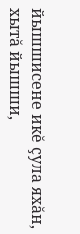йышшисене икĕ çула яхăн, хытă йышши,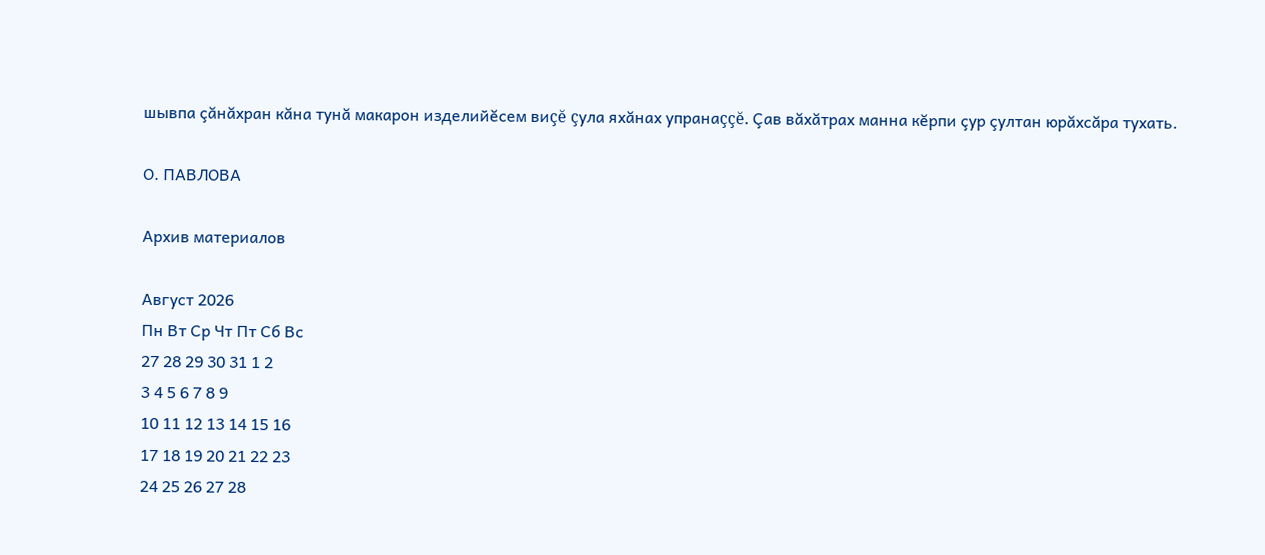шывпа çăнăхран кăна тунă макарон изделийĕсем виçĕ çула яхăнах упранаççĕ. Çав вăхăтрах манна кĕрпи çур çултан юрăхсăра тухать.

О. ПАВЛОВА

Архив материалов

Август 2026
Пн Вт Ср Чт Пт Сб Вс
27 28 29 30 31 1 2
3 4 5 6 7 8 9
10 11 12 13 14 15 16
17 18 19 20 21 22 23
24 25 26 27 28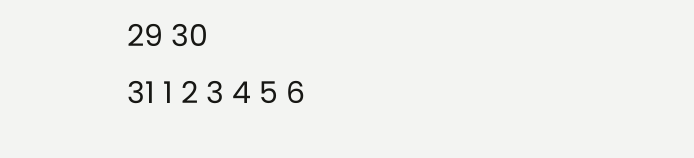29 30
31 1 2 3 4 5 6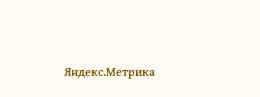Яндекс.Метрика